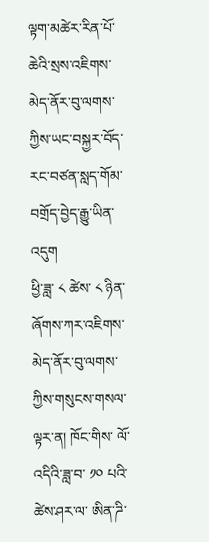ལྟག་མཚེར་རིན་པོ་ཆེའི་སྲས་འཇིགས་མེད་ནོར་བུ་ལགས་ཀྱིས་ཡང་བསྐྱར་བོད་རང་བཙན་སླད་གོམ་བགྲོད་བྱེད་རྒྱུ་ཡིན་འདུག
ཕྱི་ཟླ་ ༨ ཚེས་ ༨ ཉིན་ཞོགས་ཀར་འཇིགས་མེད་ནོར་བུ་ལགས་ཀྱིས་གསུངས་གསལ་ལྟར་ན། ཁོང་གིས་ ལོ་འདིའི་ཟླ་བ་ ༡༠ པའི་ཚེས་ཤར་ལ་ ཨིན་ཌི་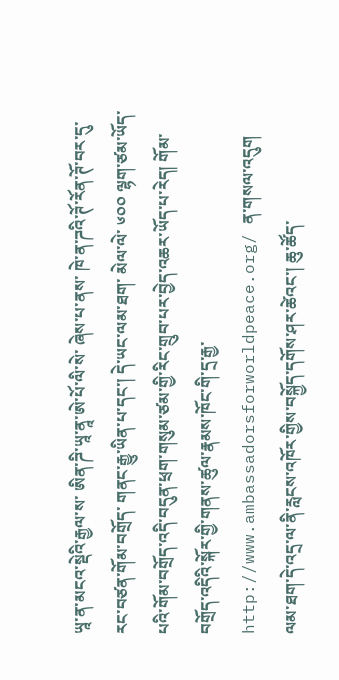ཡཱ་ན་མངའ་སྡེའི་རྒྱལ་ས་ ཨིན་ཌི་ཡཱ་ནཱ་ཨེ་པོ་ལི་སེ་ ཞེས་པ་ནས་ ཁེ་ན་ཌའི་ཊོ་རོན་ཊོ་བར་དུ་ རང་བཙན་གོམ་བགྲོད་ གནང་རྒྱུ་ཡིན་པ་དང་། དེ་ཡང་ལམ་ཐག་ མེལ་ལེ་ ༦༠༠ ལྷག་ཙམ་ཡོད་པའི་གོམ་བགྲོད་འདི་བདུན་ཕྲག་གསུམ་ཙམ་གྱི་རིང་གྲུབ་པར་བྱེད་འཆར་ཡོད་པ་རེད། གོམ་བགྲོད་འདིའི་སྐོར་གྱི་གནས་ཚུལ་རྣམས་ཁོང་གི་དྲ་རྒྱ་ http://www.ambassadorsforworldpeace.org/ ན་གསལ་འདུག
ལམ་ཐག་དེ་འདྲ་ལ་ནི་རླངས་འཁོར་གྱིས་བསྐྱོད་དགོས་ཤར་ཚེའང་། ཆུ་ཚོད་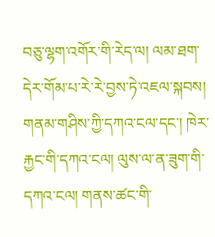བཅུ་ལྷག་འགོར་གི་རེད་ལ། ལམ་ཐག་དེར་གོམ་པ་རེ་རེ་བྱས་ཏེ་འཇལ་སྐབས། གནམ་གཤིས་ཀྱི་དཀའ་ངལ་དང་། ཁེར་རྐྱང་གི་དཀའ་ངལ། ལུས་ལ་ན་ཟུག་གི་དཀའ་ངལ། གནས་ཚང་གི་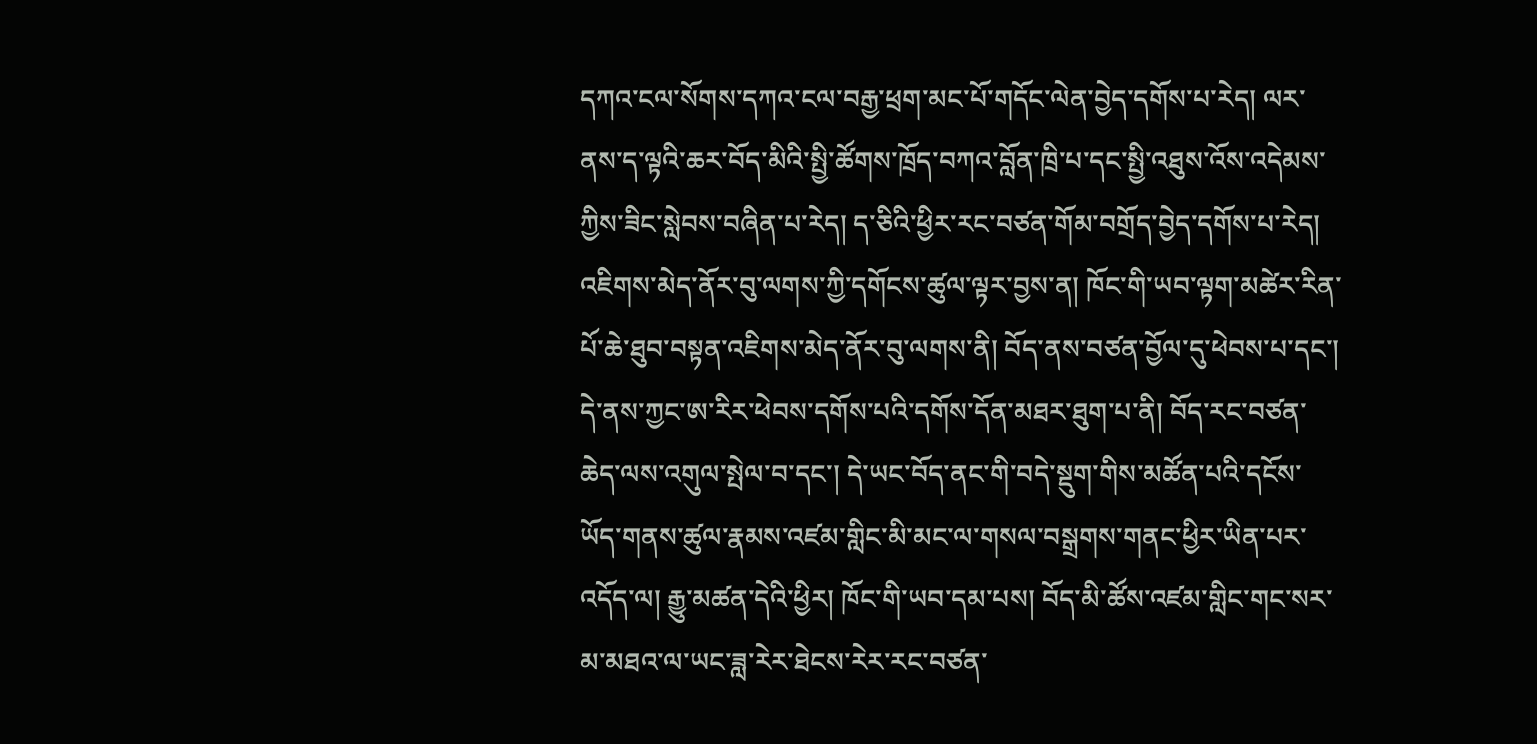དཀའ་ངལ་སོགས་དཀའ་ངལ་བརྒྱ་ཕྲག་མང་པོ་གདོང་ལེན་བྱེད་དགོས་པ་རེད། ལར་ནས་ད་ལྟའི་ཆར་བོད་མིའི་སྤྱི་ཚོགས་ཁྲོད་བཀའ་བློན་ཁྲི་པ་དང་སྤྱི་འཐུས་འོས་འདེམས་ཀྱིས་ཟིང་སླེབས་བཞིན་པ་རེད། ད་ཅིའི་ཕྱིར་རང་བཙན་གོམ་བགྲོད་བྱེད་དགོས་པ་རེད།
འཇིགས་མེད་ནོར་བུ་ལགས་ཀྱི་དགོངས་ཚུལ་ལྟར་བྱས་ན། ཁོང་གི་ཡབ་ལྟག་མཚེར་རིན་པོ་ཆེ་ཐུབ་བསྟན་འཇིགས་མེད་ནོར་བུ་ལགས་ནི། བོད་ནས་བཙན་བྱོལ་དུ་ཕེབས་པ་དང་། དེ་ནས་ཀྱང་ཨ་རིར་ཕེབས་དགོས་པའི་དགོས་དོན་མཐར་ཐུག་པ་ནི། བོད་རང་བཙན་ཆེད་ལས་འགུལ་སྤེལ་བ་དང་། དེ་ཡང་བོད་ནང་གི་བདེ་སྡུག་གིས་མཚོན་པའི་དངོས་ཡོད་གནས་ཚུལ་རྣམས་འཛམ་གླིང་མི་མང་ལ་གསལ་བསྒྲགས་གནང་ཕྱིར་ཡིན་པར་འདོད་ལ། རྒྱུ་མཚན་དེའི་ཕྱིར། ཁོང་གི་ཡབ་དམ་པས། བོད་མི་ཚོས་འཛམ་གླིང་གང་སར་མ་མཐའ་ལ་ཡང་ཟླ་རེར་ཐེངས་རེར་རང་བཙན་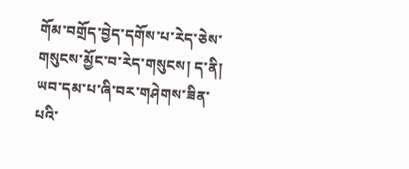གོམ་བགྲོད་བྱེད་དགོས་པ་རེད་ཅེས་གསུངས་མྱོང་བ་རེད་གསུངས། ད་ནི། ཡབ་དམ་པ་ཞི་བར་གཤེགས་ཟིན་པའི་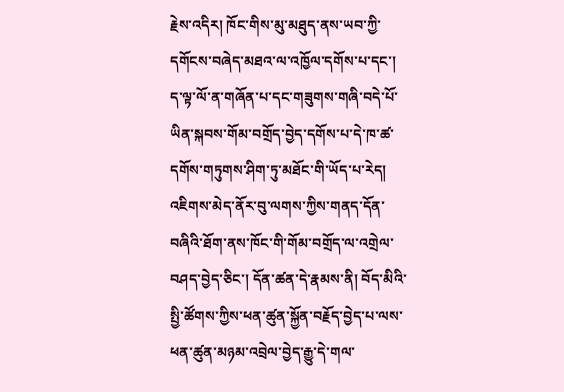རྗེས་འདིར། ཁོང་གིས་མུ་མཐུད་ནས་ཡབ་ཀྱི་དགོངས་བཞེད་མཐའ་ལ་འཁྱོལ་དགོས་པ་དང་། ད་ལྟ་ལོ་ན་གཞོན་པ་དང་གཟུགས་གཞི་བདེ་པོ་ཡིན་སྐབས་གོམ་བགྲོད་བྱེད་དགོས་པ་དེ་ཁ་ཚ་དགོས་གཏུགས་ཤིག་ཏུ་མཐོང་གི་ཡོད་པ་རེད།
འཇིགས་མེད་ནོར་བུ་ལགས་ཀྱིས་གནད་དོན་བཞིའི་ཐོག་ནས་ཁོང་གི་གོམ་བགྲོད་ལ་འགྲེལ་བཤད་བྱེད་ཅིང་། དོན་ཚན་དེ་རྣམས་ནི། བོད་མིའི་སྤྱི་ཚོགས་ཀྱིས་ཕན་ཚུན་སྐྱོན་བརྗོད་བྱེད་པ་ལས་ཕན་ཚུན་མཉམ་འབྲེལ་བྱེད་རྒྱུ་དེ་གལ་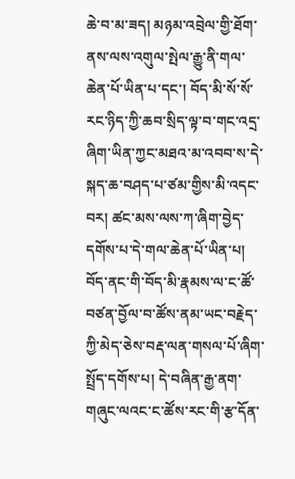ཆེ་བ་མ་ཟད། མཉམ་འབྲེལ་གྱི་ཐོག་ནས་ལས་འགུལ་སྤེལ་རྒྱུ་ནི་གལ་ཆེན་པོ་ཡིན་པ་དང་། བོད་མི་སོ་སོ་རང་ཉིད་ཀྱི་ཆབ་སྲིད་ལྟ་བ་གང་འདྲ་ཞིག་ཡིན་ཀྱང་མཐའ་མ་འབབ་ས་དེ་སྐད་ཆ་བཤད་པ་ཙམ་གྱིས་མི་འདང་བར། ཚང་མས་ལས་ཀ་ཞིག་བྱེད་དགོས་པ་དེ་གལ་ཆེན་པོ་ཡིན་པ། བོད་ནང་གི་བོད་མི་རྣམས་ལ་ང་ཚོ་བཙན་བྱོལ་བ་ཚོས་ནམ་ཡང་བརྗེད་ཀྱི་མེད་ཅེས་བརྡ་ལན་གསལ་པོ་ཞིག་སྤྲོད་དགོས་པ། དེ་བཞིན་རྒྱ་ནག་གཞུང་ལའང་ང་ཚོས་རང་གི་རྩ་དོན་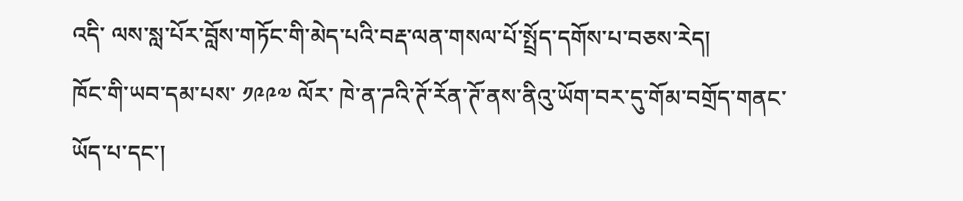འདི་ ལས་སླ་པོར་བློས་གཏོང་གི་མེད་པའི་བརྡ་ལན་གསལ་པོ་སྤྲོད་དགོས་པ་བཅས་རེད།
ཁོང་གི་ཡབ་དམ་པས་ ༡༩༩༧ ལོར་ ཁེ་ན་ཌའི་ཊོ་རོན་ཊོ་ནས་ནིའུ་ཡོག་བར་དུ་གོམ་བགྲོད་གནང་ཡོད་པ་དང་།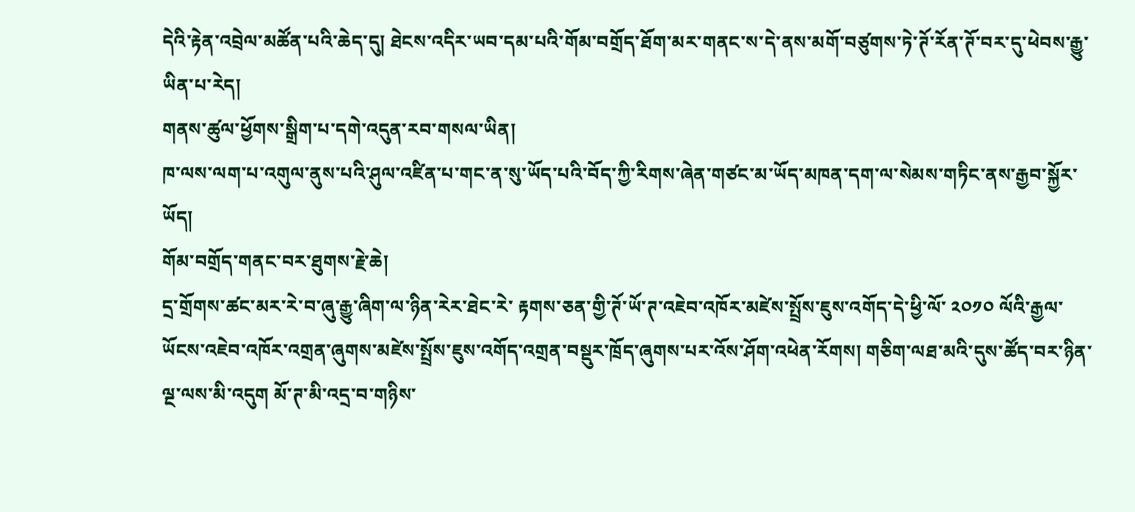དེའི་རྟེན་འབྲེལ་མཚོན་པའི་ཆེད་དུ། ཐེངས་འདིར་ཡབ་དམ་པའི་གོམ་བགྲོད་ཐོག་མར་གནང་ས་དེ་ནས་མགོ་བཙུགས་ཏེ་ཊོ་རོན་ཊོ་བར་དུ་ཕེབས་རྒྱུ་ཡིན་པ་རེད།
གནས་ཚུལ་ཕྱོགས་སྒྲིག་པ་དགེ་འདུན་རབ་གསལ་ཡིན།
ཁ་ལས་ལག་པ་འགུལ་ནུས་པའི་ཤུལ་འཛིན་པ་གང་ན་སུ་ཡོད་པའི་བོད་ཀྱི་རིགས་ཞེན་གཙང་མ་ཡོད་མཁན་དག་ལ་སེམས་གཏིང་ནས་རྒྱབ་སྐྱོར་ཡོད།
གོམ་བགྲོད་གནང་བར་ཐུགས་རྗེ་ཆེ།
དྲ་གྲོགས་ཚང་མར་རེ་བ་ཞུ་རྒྱུ་ཞིག་ལ་ཉིན་རེར་ཐེང་རེ་ རྟགས་ཅན་གྱི་ཊོ་ཡོ་ཊ་འཇེབ་འཁོར་མཛེས་སྤྲོས་ཇུས་འགོད་དེ་ཕྱི་ལོ་ ༢༠༡༠ ལོའི་རྒྱལ་ཡོངས་འཇེབ་འཁོར་འགྲན་ཞུགས་མཛེས་སྤྲོས་ཇུས་འགོད་འགྲན་བསྡུར་ཁྲོད་ཞུགས་པར་འོས་ཤོག་འཕེན་རོགས། གཅིག་ལཐ་མའི་དུས་ཚོད་བར་ཉིན་ལྔ་ལས་མི་འདུག མོ་ཊ་མི་འདྲ་བ་གཉིས་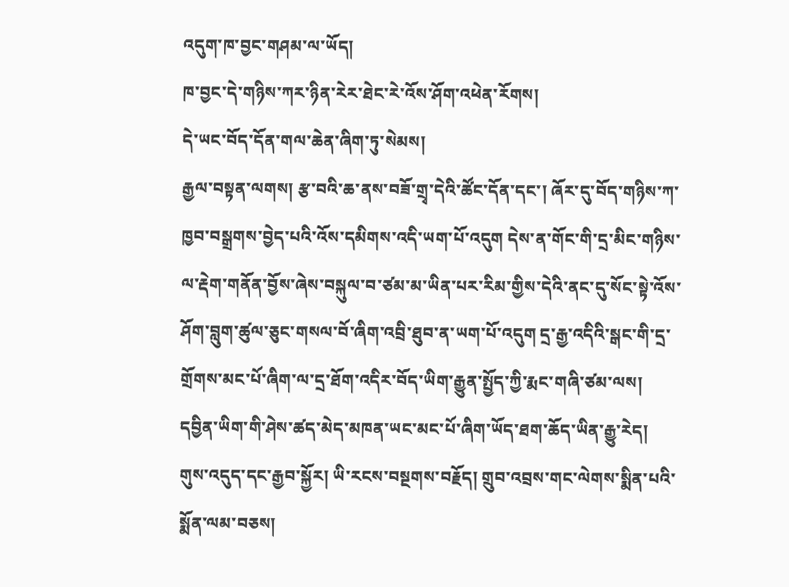འདུག་ཁ་བྱང་གཤམ་ལ་ཡོད།
ཁ་བྱང་དེ་གཉིས་ཀར་ཉིན་རེར་ཐེང་རེ་འོས་ཤོག་འཕེན་རོགས།
དེ་ཡང་བོད་དོན་གལ་ཆེན་ཞིག་ཏུ་སེམས།
རྒྱལ་བསྟན་ལགས། རྩ་བའི་ཆ་ནས་བཟོ་གྲྭ་དེའི་ཚོང་དོན་དང་། ཞོར་དུ་བོད་གཉིས་ཀ་ཁྱབ་བསྒྲགས་བྱེད་པའི་འོས་དམིགས་འདི་ཡག་པོ་འདུག དེས་ན་གོང་གི་དྲ་མིང་གཉིས་ལ་རྡེག་གནོན་བྱོས་ཞེས་བསྐུལ་བ་ཙམ་མ་ཡིན་པར་རིམ་གྱིས་དེའི་ནང་དུ་སོང་སྟེ་འོས་ཤོག་བླུག་ཚུལ་ཅུང་གསལ་བོ་ཞིག་འབྲི་ཐུབ་ན་ཡག་པོ་འདུག དྲ་རྒྱ་འདིའི་སྒང་གི་དྲ་གྲོགས་མང་པོ་ཞིག་ལ་དྲ་ཐོག་འདིར་བོད་ཡིག་རྒྱུན་སྤྱོད་ཀྱི་རྨང་གཞི་ཙམ་ལས། དབྱིན་ཡིག་གི་ཤེས་ཚད་མེད་མཁན་ཡང་མང་པོ་ཞིག་ཡོད་ཐག་ཆོད་ཡིན་རྒྱུ་རེད།
གུས་འདུད་དང་རྒྱབ་སྐྱོར། ཡི་རངས་བསྔགས་བརྗོད། གྲུབ་འབྲས་གང་ལེགས་སྨིན་པའི་སྨོན་ལམ་བཅས།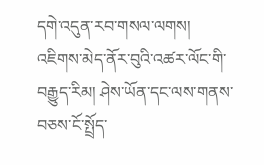དགེ་འདུན་རབ་གསལ་ལགས།
འཇིགས་མེད་ནོར་བུའི་འཚར་ལོང་གི་བརྒྱུད་རིམ། ཤེས་ཡོན་དང་ལས་གནས་བཅས་ངོ་སྤྲོད་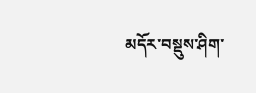མདོར་བསྡུས་ཤིག་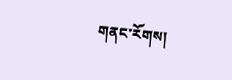གནང་རོགས།